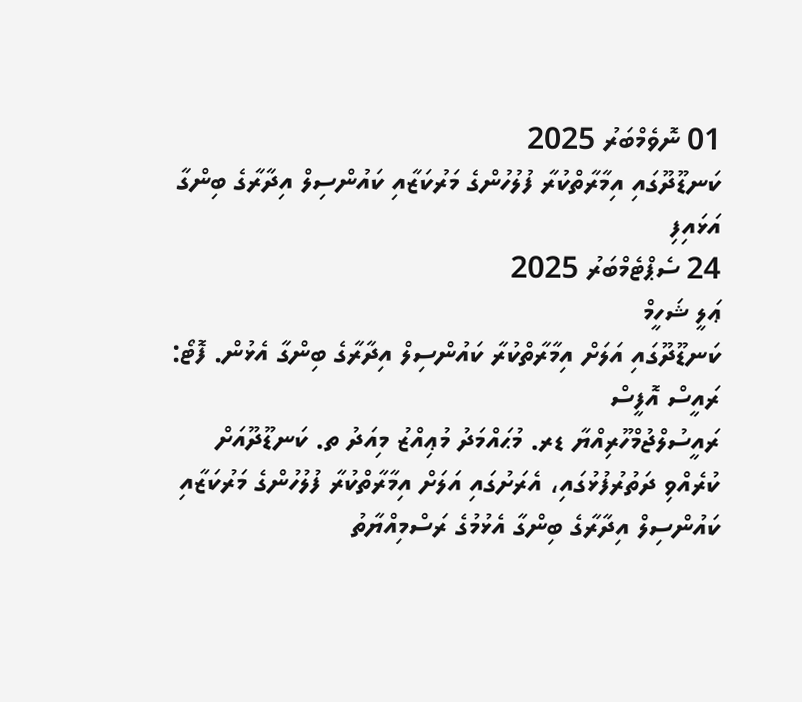01 ނޮވެމްބަރު 2025
ކަނޑޫދޫގައި އިމާރާތްކުރާ ފުލުހުންގެ މަރުކަޒާއި ކައުންސިލް އިދާރާގެ ބިންގާ އަޅައިފި
24 ސެޕްޓެމްބަރު 2025
ޢަލީ ޝަހީމް
ކަނޑޫދޫގައި އަލަށް އިމާރާތްކުރާ ކައުންސިލް އިދާރާގެ ބިންގާ އެޅުން. ފޮޓޯ: ރައީސް އޮފީސް
ރައީސުލްޖުމްހޫރިއްޔާ ޑރ. މުޙައްމަދު މުޢިއްޒު މިއަދު ތ. ކަނޑޫދޫއަށް ކުރެއްވި ދަތުރުފުޅުގައި، އެރަށުގައި އަލަށް އިމާރާތްކުރާ ފުލުހުންގެ މަރުކަޒާއި ކައުންސިލް އިދާރާގެ ބިންގާ އެޅުމުގެ ރަސްމިއްޔާތު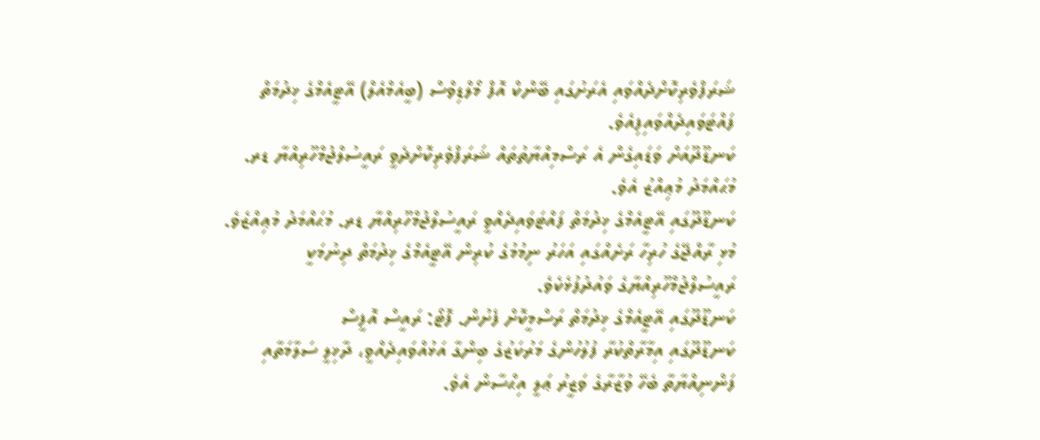ޝަރަފްވެރިކޮށްދެއްވައި އެރަށުގައި ބޭންކް އޮފް މޯލްޑިވްސް (ބީއެމްއެލް) އޭޓީއެމްގެ ޚިދުމަތް ފައްޓަވައިދެއްވައިފިއެވެ.
ކަނޑޫދޫއަށް ވަޑައިގެން އެ ރަސްމިއްޔާތުތައް ޝަރަފްވެރިކޮށްދެވީ ރައީސުލްޖުމްހޫރިއްޔާ ޑރ. މުޙައްމަދު މުޢިއްޒު އެވެ.
ކަނޑޫދޫގައި އޭޓީއެމްގެ ޚިދުމަތް ފައްޓަވައިދެއްވީ ރައީސުލްޖުމްހޫރިއްޔާ ޑރ. މުޙައްމަދު މުޢިއްޒެވެ. މުޅި ރާއްޖޭގެ ހުރިހާ ރަށެއްގައި އަހަރު ނިމުމުގެ ކުރިން އޭޓީއެމްގެ ޚިދުމަތް ދިނުމަކީ ރައީސުލްޖުމްހޫރިއްޔާގެ ވައުދުފުޅެކެވެ.
ކަނޑޫދޫގައި އޭޓީއެމްގެ ޚިދުމަތް ރަސްމީކޮށް ފެށުން. ފޮޓޯ: ރައީސް އޮފީސް
ކަނޑޫދޫގައި އިމާރާތްކުރާ ފުލުހުންގެ މަރުކަޒުގެ ބިންގާ އަޅުއްވައިދެއްވީ، ދާޚިލީ ސަލާމަތާއި ފަންނިއްޔާތާ ބެހޭ ވުޒާރާގެ ވަޒީރު ޢަލީ އިޙްސާން އެވެ.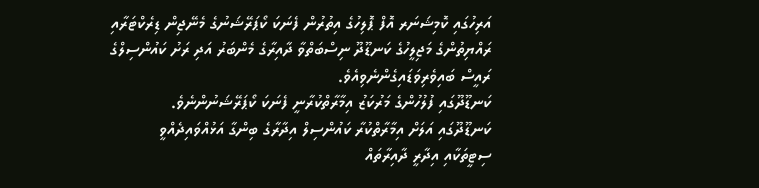އަރިހުގައި ކޮމިޝަނަރ އޮފް ޕޮލިހުގެ އިތުރުން ފެނަކަ ކޯޕަރޭޝަނުގެ މެނޭޖިން ޑިރެކްޓަރާއި ރައްޔިތުންގެ މަޖިލީހުގެ ކަނޑޫދޫ ނިސްބަތްވާ ދާއިރާގެ މެންބަރު އަދި ރަށު ކައުންސިލްގެ ރައީސް ބައިވެރިވަޑައިގެންނެވިއެވެ.
ކަނޑޫދޫގައި ފުލުހުންގެ މަރުކަޒު އިމާރާތްކުރާނީ ފެނަކަ ކޯޕަރޭޝަނުންނެވެ.
ކަނޑޫދޫގައި އަލަށް އިމާރާތްކުރާ ކައުންސިލް އިދާރާގެ ބިންގާ އަޅުއްވައިދެއްވީ ސިޓީތަކާއި އިދާރީ ދާއިރާތައް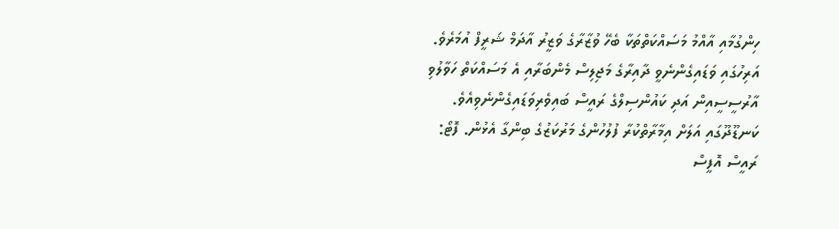ހިންގުމާއި އާއްމު މަސައްކަތްތަކާ ބެހޭ ވުޒާރާގެ ވަޒީރު އާދަމް ޝަރީފް އުމަރެވެ. އަރިހުގައި ވަޑައިގެންނެވީ ދާއިރާގެ މަޖިލިސް މެންބަރާއި އެ މަސައްކަތް ހަވާލުވި އާރުސީސީއިން އަދި ކައުންސިލްގެ ރައީސް ބައިވެރިވަޑައިގެންނެވިއެވެ.
ކަނޑޫދޫގައި އަލަށް އިމާރާތްކުރާ ފުލުހުންގެ މަރުކަޒުގެ ބިންގާ އެޅުން. ފޮޓޯ: ރައީސް އޮފީސް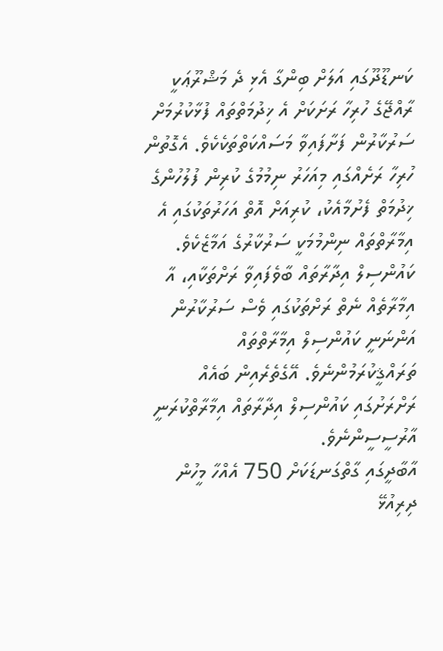ކަނޑޫދޫގައި އަލަށް ބިންގާ އެޅި ދެ މަޝްރޫޢަކީ ރާއްޖޭގެ ހުރިހާ ރަށަކަށް އެ ޚިދުމަތްތައް ފުޅާކުރުމަށް ސަރުކާރުން ފަށާފައިވާ މަސައްކަތްތަކެކެވެ. އެގޮތުން ހުރިހާ ރަށެއްގައި މިއަހަރު ނިމުމުގެ ކުރިން ފުލުހުންގެ ޚިދުމަތް ފެށުމާއެކު، ކުރިއަށް އޮތް އަހަރުތަކުގައި އެ އިމާރާތްތައް ނިންމުމަކީ ސަރުކާރުގެ އަމާޒެކެވެ.
ކައުންސިލް އިދާރާތައް ބާވެފައިވާ ރަށްތަކާއި، އާ އިމާރާތެއް ނެތް ރަށްތަކުގައި ވެސް ސަރުކާރުން އަންނަނީ ކައުންސިލް އިމާރާތްތައް ތަރައްޤީކުރަމުންނެވެ. އޭގެތެރެއިން ބައެއް ރަށްރަށުގައި ކައުންސިލް އިދާރާތައް އިމާރާތްކުރަނީ އާރުސީސީންނެވެ.
އާބާދީގައި ގާތްގަނޑަކަށް 750 އެއްހާ މީހުން ދިރިއުޅޭ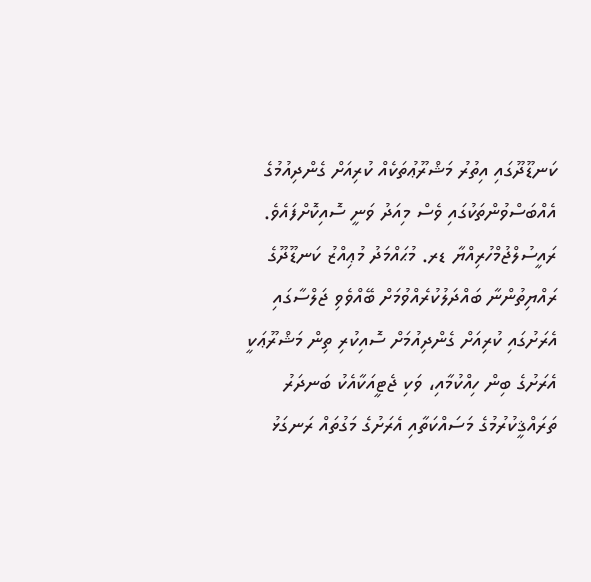ކަނޑޫދޫގައި އިތުރު މަޝްރޫޢުތަކެއް ކުރިއަށް ގެންދިއުމުގެ އެއްބަސްވުންތަކުގައި ވެސް މިއަދު ވަނީ ސޮއިކޮށްފައެވެ.
ރައީސުލްޖުމްހުރިއްޔާ ޑރ. މުޙައްމަދު މުޢިއްޒު ކަނޑޫދޫގެ ރައްޔިތުންނާ ބައްދަލުކުރެއްވުމަށް ބޭއްވެވި ޖަލްސާގައި އެރަށުގައި ކުރިއަށް ގެންދިއުމަށް ސޮއިކުރި ތިން މަޝްރޫޢަކީ އެރަށުގެ ބިން ހިއްކުމާއި، ވަކި ޖެޓީއަކާއެކު ބަނދަރު ތަރައްޤީކުރުމުގެ މަސައްކަތާއި އެރަށުގެ މަގުތައް ރަނގަޅު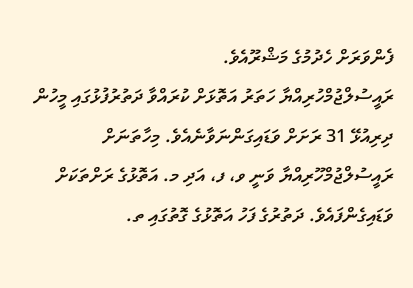ފެންވަރަށް ހެދުމުގެ މަޝްރޫއެވެ.
ރައީސުލްޖުމްހުރިއްޔާ ހަތަރު އަތޮޅަށް ކުރައްވާ ދަތުރުފުޅުގައި މީހުން ދިރިއުޅޭ 31 ރަށަށް ވަޑައިގަންނަވާނެއެވެ. މިހާތަނަށް ރައީސުލްޖުމްހޫރިއްޔާ ވަނީ ވ، ފ، އަދި މ. އަތޮޅުގެ ރަށްތަކަށް ވަޑައިގެންފައެވެ. ދަތުރުގެ ފަހު އަތޮޅުގެ ގޮތުގައި ތ.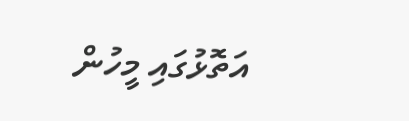އަތޮޅުގައި މީހުން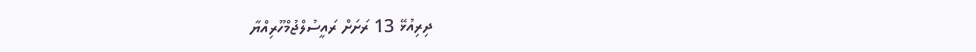ދިރިއުޅޭ 13 ރަށަށް ރައީސުލްޖުމްހޫރިއްޔާ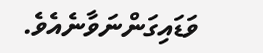ވަޑައިގަންނަވާނެއެވެ.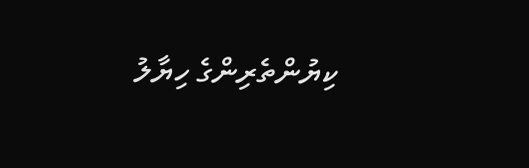ކިޔުންތެރިންގެ ހިޔާލު